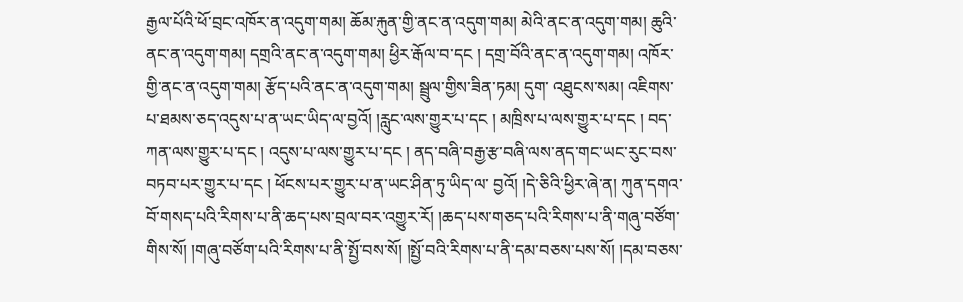རྒྱལ་པོའི་ཕོ་བྲང་འཁོར་ན་འདུག་གམ། ཆོམ་རྐུན་གྱི་ནང་ན་འདུག་གམ། མེའི་ནང་ན་འདུག་གམ། ཆུའི་ནང་ན་འདུག་གམ། དགྲའི་ནང་ན་འདུག་གམ། ཕྱིར་རྒོལ་བ་དང ། དགྲ་བོའི་ནང་ན་འདུག་གམ། འཁོར་གྱི་ནང་ན་འདུག་གམ། རྩོད་པའི་ནང་ན་འདུག་གམ། སྦྲུལ་གྱིས་ཟིན་ཏམ། དུག་ འཐུངས་སམ། འཇིགས་པ་ཐམས་ཅད་འདུས་པ་ན་ཡང་ཡིད་ལ་བྱའོ། །རླུང་ལས་གྱུར་པ་དང ། མཁྲིས་པ་ལས་གྱུར་པ་དང ། བད་ཀན་ལས་གྱུར་པ་དང ། འདུས་པ་ལས་གྱུར་པ་དང ། ནད་བཞི་བརྒྱ་རྩ་བཞི་ལས་ནད་གང་ཡང་རུང་བས་བཏབ་པར་གྱུར་པ་དང ། ཕོངས་པར་གྱུར་པ་ན་ཡང་ཤིན་ཏུ་ཡིད་ལ་ བྱའོ། །དེ་ཅིའི་ཕྱིར་ཞེ་ན། ཀུན་དགའ་བོ་གསད་པའི་རིགས་པ་ནི་ཆད་པས་བྲལ་བར་འགྱུར་རོ། །ཆད་པས་གཅད་པའི་རིགས་པ་ནི་གཞུ་བཙོག་གིས་སོ། །གཞུ་བཙོག་པའི་རིགས་པ་ནི་སྤྱོ་བས་སོ། །སྤྱོ་བའི་རིགས་པ་ནི་དམ་བཅས་པས་སོ། །དམ་བཅས་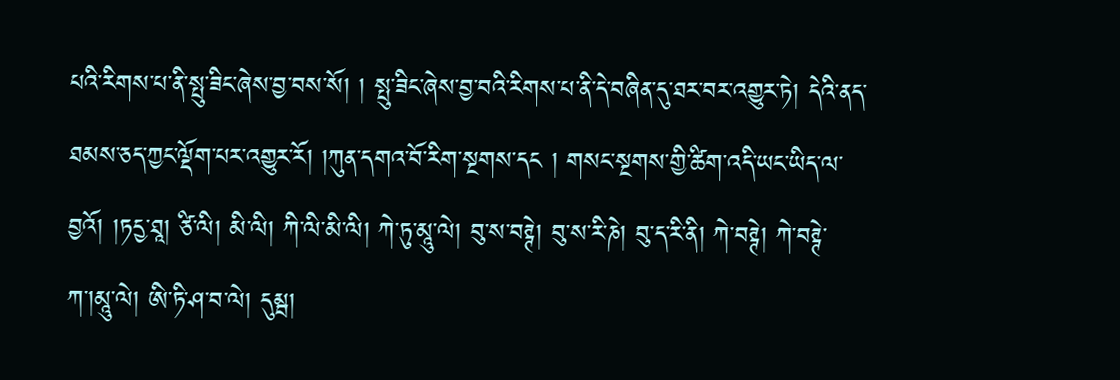པའི་རིགས་པ་ནི་སྤུ་ཟིང་ཞེས་བྱ་བས་སོ། ། སྤུ་ཟིང་ཞེས་བྱ་བའི་རིགས་པ་ནི་དེ་བཞིན་དུ་ཐར་བར་འགྱུར་ཏེ། དེའི་ནད་ཐམས་ཅད་ཀྱང་ལྡོག་པར་འགྱུར་རོ། །ཀུན་དགའ་བོ་རིག་སྔགས་དང ། གསང་སྔགས་གྱི་ཚིག་འདི་ཡང་ཡིད་ལ་བྱའོ། །ཏདྱ་ཐཱ། ཙི་ལི། མི་ལི། ཀི་ལི་མི་ལི། ཀེ་ཏུ་མཱུ་ལེ། བུ་ས་བཊྚེ། བུ་ས་རི་ཎེ། བུ་ད་རི་ནི། ཀེ་བཊྚེ། ཀེ་བཊྚེ་ཀ་།མཱུ་ལེ། ཨི་ཏི་ཤ་བ་ལེ། དུམྦ།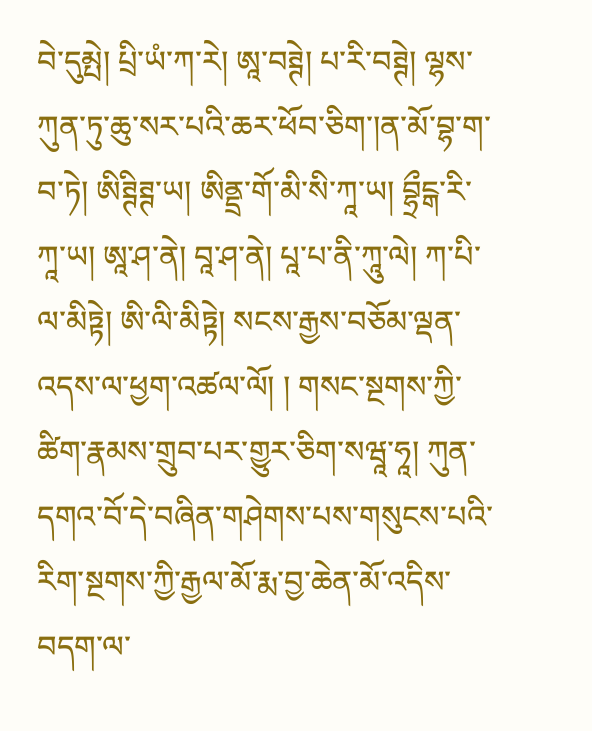བེ་དུམྤེ། པྲི་ཡཾ་ཀ་རེ། ཨཱ་བཊྚེ། པ་རི་བཊྚེ། ལྷས་ཀུན་ཏུ་ཆུ་སར་པའི་ཆར་ཕོབ་ཅིག་།ན་མོ་བྷ་ག་བ་ཏེ། ཨིཊྚིཊྚ་ཡ། ཨིནྡྲ་གོ་མི་སི་ཀཱ་ཡ། བྷྲྀངྒ་རི་ཀཱ་ཡ། ཨཱ་ཤ་ནེ། བཱ་ཤ་ནེ། པཱ་པ་ནི་ཀཱུ་ལེ། ཀ་པི་ལ་མིཏྟེ། ཨི་ལི་མིཏྟེ། སངས་རྒྱས་བཅོམ་ལྡན་འདས་ལ་ཕྱག་འཚལ་ལོ། ། གསང་སྔགས་ཀྱི་ཚིག་རྣམས་གྲུབ་པར་གྱུར་ཅིག་སཝཱ་ཧཱ། ཀུན་དགའ་བོ་དེ་བཞིན་གཤེགས་པས་གསུངས་པའི་རིག་སྔགས་ཀྱི་རྒྱལ་མོ་རྨ་བྱ་ཆེན་མོ་འདིས་བདག་ལ་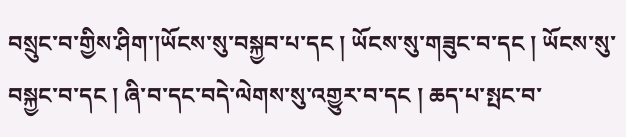བསྲུང་བ་གྱིས་ཤིག་།ཡོངས་སུ་བསྐྱབ་པ་དང ། ཡོངས་སུ་གཟུང་བ་དང ། ཡོངས་སུ་བསྐྱང་བ་དང ། ཞི་བ་དང་བདེ་ལེགས་སུ་འགྱུར་བ་དང ། ཆད་པ་སྤང་བ་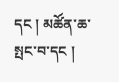དང ། མཚོན་ཆ་སྤང་བ་དང །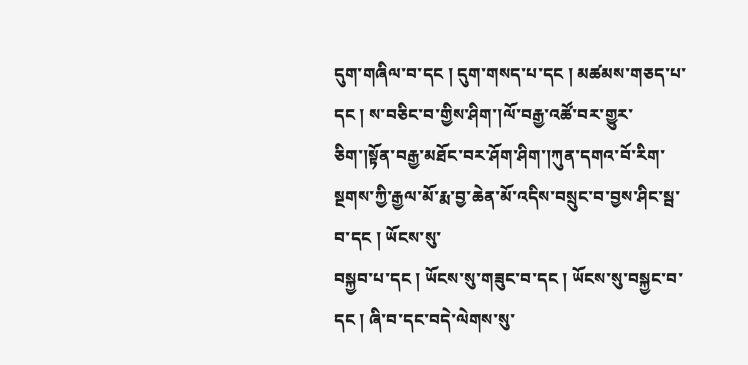དུག་གཞིལ་བ་དང ། དུག་གསད་པ་དང ། མཚམས་གཅད་པ་དང ། ས་བཅིང་བ་གྱིས་ཤིག་།ལོ་བརྒྱ་འཚོ་བར་གྱུར་ཅིག་།སྟོན་བརྒྱ་མཐོང་བར་ཤོག་ཤིག་།ཀུན་དགའ་བོ་རིག་སྔགས་ཀྱི་རྒྱལ་མོ་རྨ་བྱ་ཆེན་མོ་འདིས་བསྲུང་བ་བྱས་ཤིང་སྦ་བ་དང ། ཡོངས་སུ་
བསྐྱབ་པ་དང ། ཡོངས་སུ་གཟུང་བ་དང ། ཡོངས་སུ་བསྐྱང་བ་དང ། ཞི་བ་དང་བདེ་ལེགས་སུ་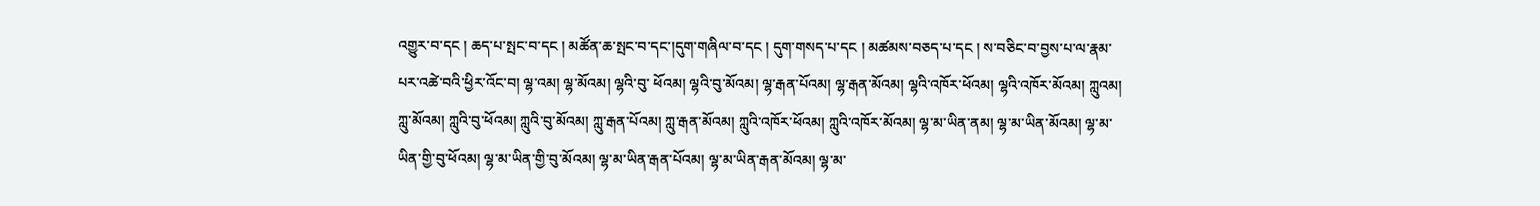འགྱུར་བ་དང ། ཆད་པ་སྤང་བ་དང ། མཚོན་ཆ་སྤང་བ་དང་།དུག་གཞིལ་བ་དང ། དུག་གསད་པ་དང ། མཚམས་བཅད་པ་དང ། ས་བཅིང་བ་བྱས་པ་ལ་རྣམ་པར་འཚེ་བའི་ཕྱིར་འོང་བ། ལྷ་འམ། ལྷ་མོའམ། ལྷའི་བུ་ ཕོའམ། ལྷའི་བུ་མོའམ། ལྷ་རྒན་པོའམ། ལྷ་རྒན་མོའམ། ལྷའི་འཁོར་ཕོའམ། ལྷའི་འཁོར་མོའམ། ཀླུའམ། ཀླུ་མོའམ། ཀླུའི་བུ་ཕོའམ། ཀླུའི་བུ་མོའམ། ཀླུ་རྒན་པོའམ། ཀླུ་རྒན་མོའམ། ཀླུའི་འཁོར་ཕོའམ། ཀླུའི་འཁོར་མོའམ། ལྷ་མ་ཡིན་ནམ། ལྷ་མ་ཡིན་མོའམ། ལྷ་མ་ཡིན་གྱི་བུ་ཕོའམ། ལྷ་མ་ཡིན་གྱི་བུ་མོའམ། ལྷ་མ་ཡིན་རྒན་པོའམ། ལྷ་མ་ཡིན་རྒན་མོའམ། ལྷ་མ་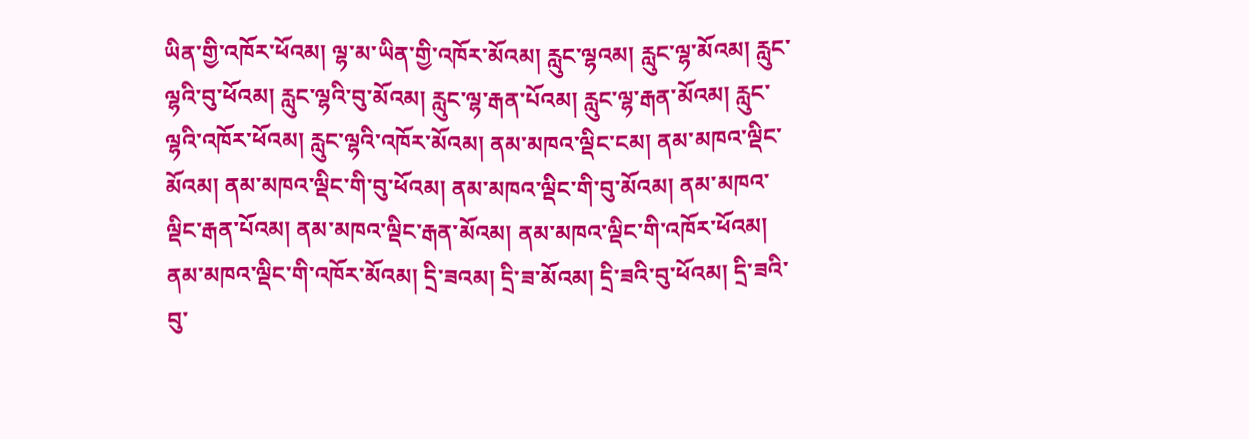ཡིན་གྱི་འཁོར་ཕོའམ། ལྷ་མ་ཡིན་གྱི་འཁོར་མོའམ། རླུང་ལྷའམ། རླུང་ལྷ་མོའམ། རླུང་ལྷའི་བུ་ཕོའམ། རླུང་ལྷའི་བུ་མོའམ། རླུང་ལྷ་རྒན་པོའམ། རླུང་ལྷ་རྒན་མོའམ། རླུང་ལྷའི་འཁོར་ཕོའམ། རླུང་ལྷའི་འཁོར་མོའམ། ནམ་མཁའ་ལྡིང་ངམ། ནམ་མཁའ་ལྡིང་མོའམ། ནམ་མཁའ་ལྡིང་གི་བུ་ཕོའམ། ནམ་མཁའ་ལྡིང་གི་བུ་མོའམ། ནམ་མཁའ་ལྡིང་རྒན་པོའམ། ནམ་མཁའ་ལྡིང་རྒན་མོའམ། ནམ་མཁའ་ལྡིང་གི་འཁོར་ཕོའམ། ནམ་མཁའ་ལྡིང་གི་འཁོར་མོའམ། དྲི་ཟའམ། དྲི་ཟ་མོའམ། དྲི་ཟའི་བུ་ཕོའམ། དྲི་ཟའི་བུ་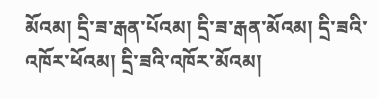མོའམ། དྲི་ཟ་རྒན་པོའམ། དྲི་ཟ་རྒན་མོའམ། དྲི་ཟའི་འཁོར་ཕོའམ། དྲི་ཟའི་འཁོར་མོའམ།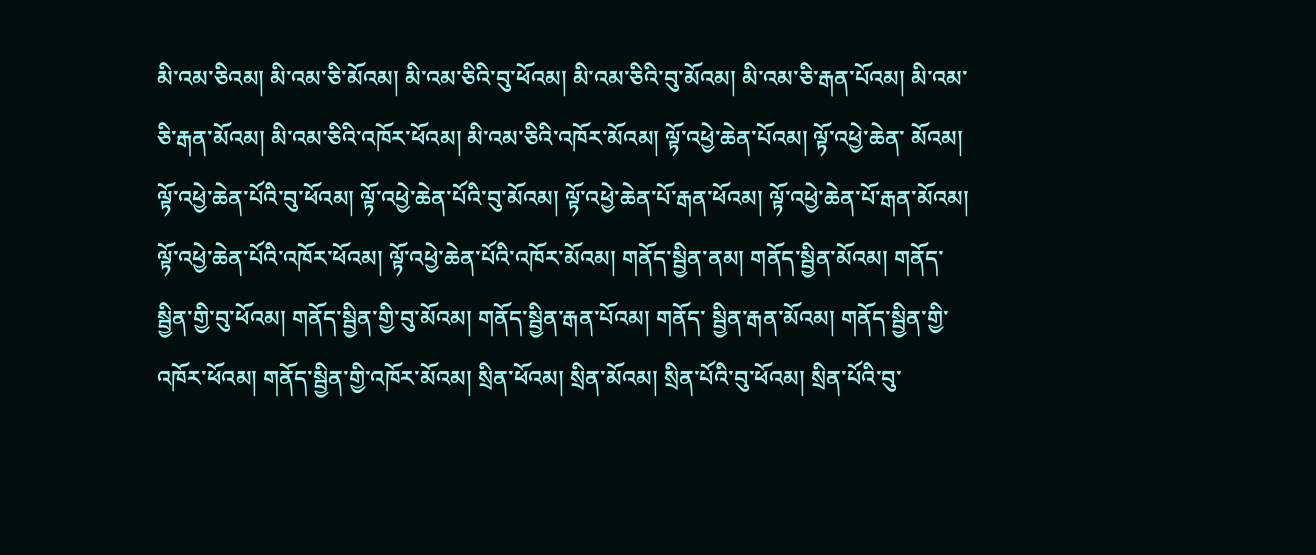མི་འམ་ཅིའམ། མི་འམ་ཅི་མོའམ། མི་འམ་ཅིའི་བུ་ཕོའམ། མི་འམ་ཅིའི་བུ་མོའམ། མི་འམ་ཅི་རྒན་པོའམ། མི་འམ་ཅི་རྒན་མོའམ། མི་འམ་ཅིའི་འཁོར་ཕོའམ། མི་འམ་ཅིའི་འཁོར་མོའམ། ལྟོ་འཕྱེ་ཆེན་པོའམ། ལྟོ་འཕྱེ་ཆེན་ མོའམ། ལྟོ་འཕྱེ་ཆེན་པོའི་བུ་ཕོའམ། ལྟོ་འཕྱེ་ཆེན་པོའི་བུ་མོའམ། ལྟོ་འཕྱེ་ཆེན་པོ་རྒན་ཕོའམ། ལྟོ་འཕྱེ་ཆེན་པོ་རྒན་མོའམ། ལྟོ་འཕྱེ་ཆེན་པོའི་འཁོར་ཕོའམ། ལྟོ་འཕྱེ་ཆེན་པོའི་འཁོར་མོའམ། གནོད་སྦྱིན་ནམ། གནོད་སྦྱིན་མོའམ། གནོད་སྦྱིན་གྱི་བུ་ཕོའམ། གནོད་སྦྱིན་གྱི་བུ་མོའམ། གནོད་སྦྱིན་རྒན་པོའམ། གནོད་ སྦྱིན་རྒན་མོའམ། གནོད་སྦྱིན་གྱི་འཁོར་ཕོའམ། གནོད་སྦྱིན་གྱི་འཁོར་མོའམ། སྲིན་ཕོའམ། སྲིན་མོའམ། སྲིན་པོའི་བུ་ཕོའམ། སྲིན་པོའི་བུ་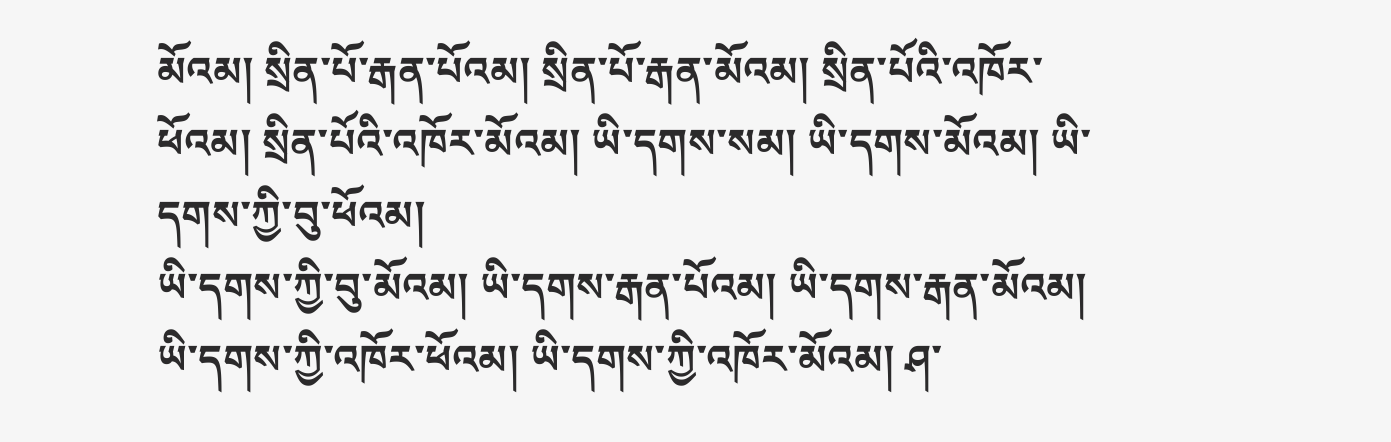མོའམ། སྲིན་པོ་རྒན་པོའམ། སྲིན་པོ་རྒན་མོའམ། སྲིན་པོའི་འཁོར་ཕོའམ། སྲིན་པོའི་འཁོར་མོའམ། ཡི་དགས་སམ། ཡི་དགས་མོའམ། ཡི་དགས་ཀྱི་བུ་ཕོའམ།
ཡི་དགས་ཀྱི་བུ་མོའམ། ཡི་དགས་རྒན་པོའམ། ཡི་དགས་རྒན་མོའམ། ཡི་དགས་ཀྱི་འཁོར་ཕོའམ། ཡི་དགས་ཀྱི་འཁོར་མོའམ། ཤ་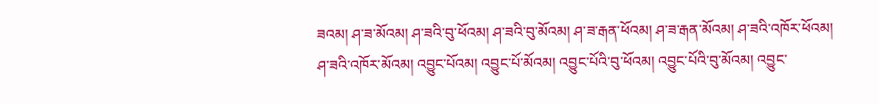ཟའམ། ཤ་ཟ་མོའམ། ཤ་ཟའི་བུ་ཕོའམ། ཤ་ཟའི་བུ་མོའམ། ཤ་ཟ་རྒན་ཕོའམ། ཤ་ཟ་རྒན་མོའམ། ཤ་ཟའི་འཁོར་ཕོའམ། ཤ་ཟའི་འཁོར་མོའམ། འབྱུང་པོའམ། འབྱུང་པོ་མོའམ། འབྱུང་པོའི་བུ་ཕོའམ། འབྱུང་པོའི་བུ་མོའམ། འབྱུང་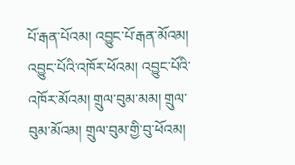པོ་རྒན་པོའམ། འབྱུང་པོ་རྒན་མོའམ། འབྱུང་པོའི་འཁོར་ཕོའམ། འབྱུང་པོའི་འཁོར་མོའམ། གྲུལ་བུམ་མམ། གྲུལ་བུམ་མོའམ། གྲུལ་བུམ་གྱི་བུ་ཕོའམ།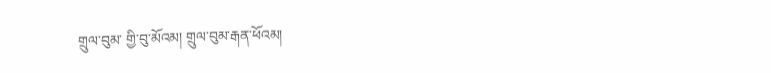གྲུལ་བུམ་ གྱི་བུ་མོའམ། གྲུལ་བུམ་རྒན་ཕོའམ།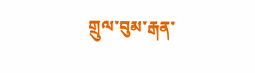གྲུལ་བུམ་རྒན་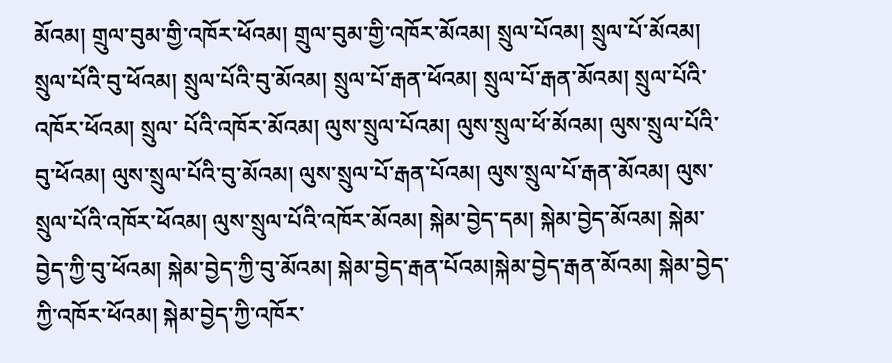མོའམ། གྲུལ་བུམ་གྱི་འཁོར་ཕོའམ། གྲུལ་བུམ་གྱི་འཁོར་མོའམ། སྲུལ་པོའམ། སྲུལ་པོ་མོའམ། སྲུལ་པོའི་བུ་ཕོའམ། སྲུལ་པོའི་བུ་མོའམ། སྲུལ་པོ་རྒན་ཕོའམ། སྲུལ་པོ་རྒན་མོའམ། སྲུལ་པོའི་འཁོར་ཕོའམ། སྲུལ་ པོའི་འཁོར་མོའམ། ལུས་སྲུལ་པོའམ། ལུས་སྲུལ་ཕོ་མོའམ། ལུས་སྲུལ་པོའི་བུ་ཕོའམ། ལུས་སྲུལ་པོའི་བུ་མོའམ། ལུས་སྲུལ་པོ་རྒན་པོའམ། ལུས་སྲུལ་པོ་རྒན་མོའམ། ལུས་སྲུལ་པོའི་འཁོར་ཕོའམ། ལུས་སྲུལ་པོའི་འཁོར་མོའམ། སྐེམ་བྱེད་དམ། སྐེམ་བྱེད་མོའམ། སྐེམ་ བྱེད་ཀྱི་བུ་ཕོའམ། སྐེམ་བྱེད་ཀྱི་བུ་མོའམ། སྐེམ་བྱེད་རྒན་པོའམ།སྐེམ་བྱེད་རྒན་མོའམ། སྐེམ་བྱེད་ཀྱི་འཁོར་ཕོའམ། སྐེམ་བྱེད་ཀྱི་འཁོར་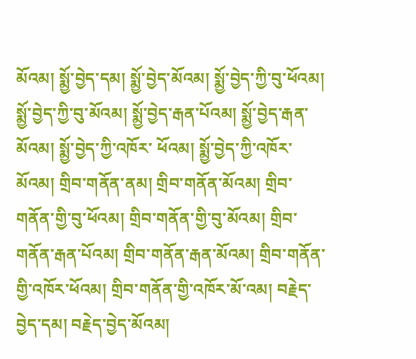མོའམ། སྨྱོ་བྱེད་དམ། སྨྱོ་བྱེད་མོའམ། སྨྱོ་བྱེད་ཀྱི་བུ་ཕོའམ། སྨྱོ་བྱེད་ཀྱི་བུ་མོའམ། སྨྱོ་བྱེད་རྒན་པོའམ། སྨྱོ་བྱེད་རྒན་མོའམ། སྨྱོ་བྱེད་ཀྱི་འཁོར་ ཕོའམ། སྨྱོ་བྱེད་ཀྱི་འཁོར་མོའམ། གྲིབ་གནོན་ནམ། གྲིབ་གནོན་མོའམ། གྲིབ་གནོན་གྱི་བུ་ཕོའམ། གྲིབ་གནོན་གྱི་བུ་མོའམ། གྲིབ་གནོན་རྒན་པོའམ། གྲིབ་གནོན་རྒན་མོའམ། གྲིབ་གནོན་གྱི་འཁོར་ཕོའམ། གྲིབ་གནོན་གྱི་འཁོར་མོ་འམ། བརྗེད་བྱེད་དམ། བརྗེད་བྱེད་མོའམ།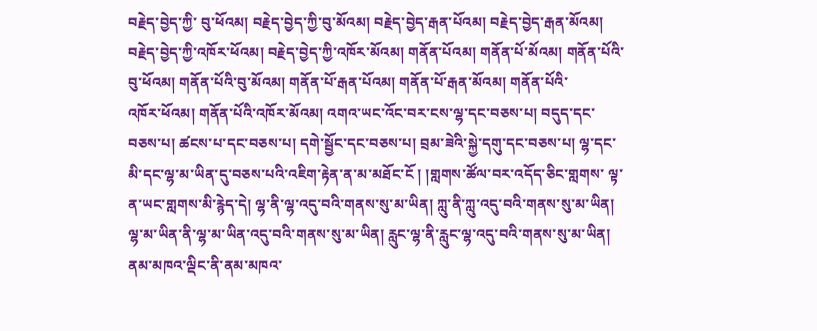བརྗེད་བྱེད་ཀྱི་ བུ་ཕོའམ། བརྗེད་བྱེད་ཀྱི་བུ་མོའམ། བརྗེད་བྱེད་རྒན་པོའམ། བརྗེད་བྱེད་རྒན་མོའམ། བརྗེད་བྱེད་ཀྱི་འཁོར་ཕོའམ། བརྗེད་བྱེད་ཀྱི་འཁོར་མོའམ། གནོན་པོའམ། གནོན་པོ་མོའམ། གནོན་པོའི་བུ་ཕོའམ། གནོན་པོའི་བུ་མོའམ། གནོན་པོ་རྒན་པོའམ། གནོན་པོ་རྒན་མོའམ། གནོན་པོའི་
འཁོར་ཕོའམ། གནོན་པོའི་འཁོར་མོའམ། འགའ་ཡང་འོང་བར་ངས་ལྷ་དང་བཅས་པ། བདུད་དང་བཅས་པ། ཚངས་པ་དང་བཅས་པ། དགེ་སྦྱོང་དང་བཅས་པ། བྲམ་ཟེའི་སྐྱེ་དགུ་དང་བཅས་པ། ལྷ་དང་མི་དང་ལྷ་མ་ཡིན་དུ་བཅས་པའི་འཇིག་རྟེན་ན་མ་མཐོང་ངོ ། །གླགས་ཚོལ་བར་འདོད་ཅིང་གླགས་ ལྟ་ན་ཡང་གླགས་མི་རྙེད་དེ། ལྷ་ནི་ལྷ་འདུ་བའི་གནས་སུ་མ་ཡིན། ཀླུ་ནི་ཀླུ་འདུ་བའི་གནས་སུ་མ་ཡིན། ལྷ་མ་ཡིན་ནི་ལྷ་མ་ཡིན་འདུ་བའི་གནས་སུ་མ་ཡིན། རླུང་ལྷ་ནི་རླུང་ལྷ་འདུ་བའི་གནས་སུ་མ་ཡིན། ནམ་མཁའ་ལྡིང་ནི་ནམ་མཁའ་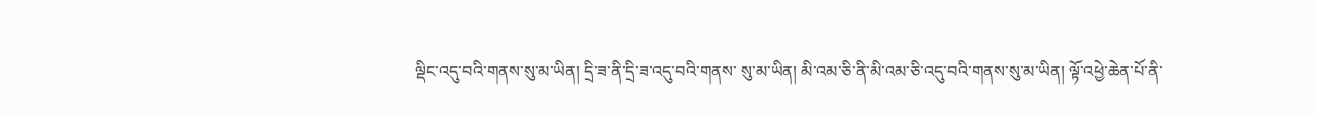ལྡིང་འདུ་བའི་གནས་སུ་མ་ཡིན། དྲི་ཟ་ནི་དྲི་ཟ་འདུ་བའི་གནས་ སུ་མ་ཡིན། མི་འམ་ཅི་ནི་མི་འམ་ཅི་འདུ་བའི་གནས་སུ་མ་ཡིན། ལྟོ་འཕྱེ་ཆེན་པོ་ནི་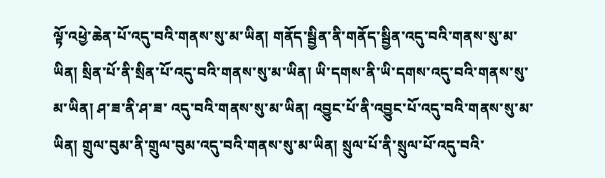ལྟོ་འཕྱེ་ཆེན་པོ་འདུ་བའི་གནས་སུ་མ་ཡིན། གནོད་སྦྱིན་ནི་གནོད་སྦྱིན་འདུ་བའི་གནས་སུ་མ་ཡིན། སྲིན་པོ་ནི་སྲིན་པོ་འདུ་བའི་གནས་སུ་མ་ཡིན། ཡི་དགས་ནི་ཡི་དགས་འདུ་བའི་གནས་སུ་མ་ཡིན། ཤ་ཟ་ནི་ཤ་ཟ་ འདུ་བའི་གནས་སུ་མ་ཡིན། འབྱུང་པོ་ནི་འབྱུང་པོ་འདུ་བའི་གནས་སུ་མ་ཡིན། གྲུལ་བུམ་ནི་གྲུལ་བུམ་འདུ་བའི་གནས་སུ་མ་ཡིན། སྲུལ་པོ་ནི་སྲུལ་པོ་འདུ་བའི་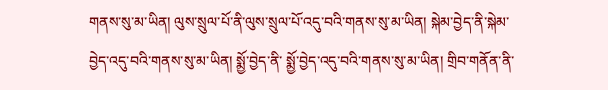གནས་སུ་མ་ཡིན། ལུས་སྲུལ་པོ་ནི་ལུས་སྲུལ་པོ་འདུ་བའི་གནས་སུ་མ་ཡིན། སྐེམ་བྱེད་ནི་སྐེམ་བྱེད་འདུ་བའི་གནས་སུ་མ་ཡིན། སྨྱོ་བྱེད་ནི་ སྨྱོ་བྱེད་འདུ་བའི་གནས་སུ་མ་ཡིན། གྲིབ་གནོན་ནི་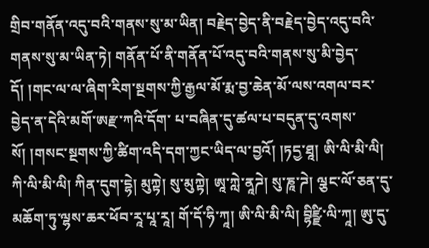གྲིབ་གནོན་འདུ་བའི་གནས་སུ་མ་ཡིན། བརྗེད་བྱེད་ནི་བརྗེད་བྱེད་འདུ་བའི་གནས་སུ་མ་ཡིན་ཏེ། གནོན་པོ་ནི་གནོན་པོ་འདུ་བའི་གནས་སུ་མི་བྱེད་དོ། །གང་ལ་ལ་ཞིག་རིག་སྔགས་ཀྱི་རྒྱལ་མོ་རྨ་བྱ་ཆེན་མོ་ལས་འགལ་བར་བྱེད་ན་དེའི་མགོ་ཨརྫ་ཀའི་དོག་ པ་བཞིན་དུ་ཚལ་པ་བདུན་དུ་འགས་སོ། །གསང་སྔགས་ཀྱི་ཚིག་འདི་དག་ཀྱང་ཡིད་ལ་བྱའོ། །ཏདྱ་ཐཱ། ཨི་ལི་མི་ལི། ཀི་ལི་མི་ལི། ཀིན་དུག་དྷེ། མུཀྟེ། སུ་མུཀྟེ། ཨཱ་ཀླེ་ནཱཌེ། སུ་ཎཱ་ཌེ། ལྕང་ལོ་ཅན་དུ་མཆོག་ཏུ་ལྷས་ཆར་ཕོབ་རཱ་པཱ་རཱ། གོ་དོ་ཧི་ཀཱ། ཨི་ལི་མི་ལི། བྷིཛྫི་ལི་ཀཱ། ཨུ་དུ་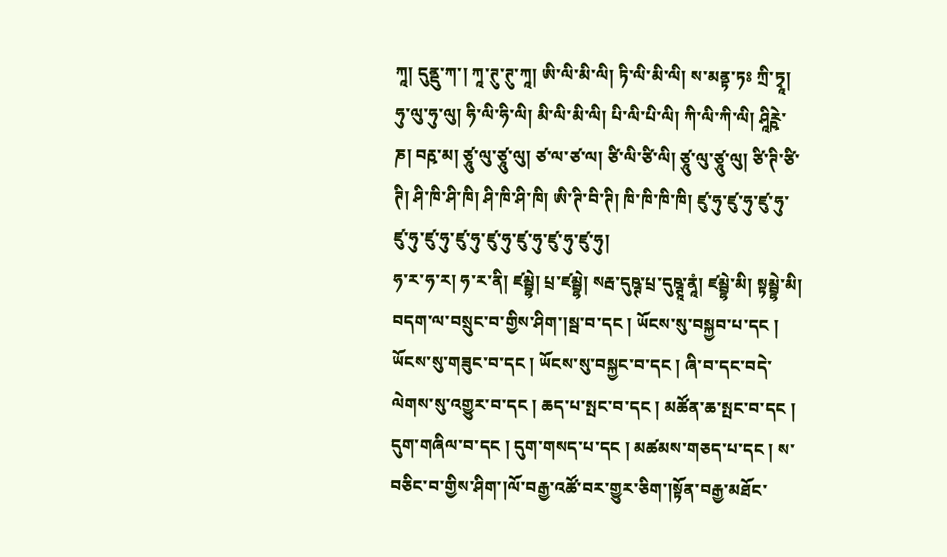ཀཱ། དུནྡུ་ཀ་། ཀཱ་ཊུ་ཊུ་ཀཱ། ཨི་ལི་མི་ལི། ཏི་ལི་མི་ལི། ས་མནྟ་ཏཿ ཀྲི་ཏྭཱ། ཧུ་ལུ་ཧུ་ལུ། ཧི་ལི་ཧི་ལི། མི་ལི་མི་ལི། པི་ལི་པི་ལི། ཀི་ལི་ཀི་ལི། ཤཱིཪྵེ་ཎ། བརྵ་མ། ཙཱུ་ལུ་ཙཱུ་ལུ། ཙ་ལ་ཙ་ལ། ཙི་ལི་ཙི་ལི། ཙཱུ་ལུ་ཙཱུ་ལུ། ཙི་ཊི་ཙི་ཊི། ཤི་ཁི་ཤི་ཁི། ཤི་ཁི་ཤི་ཁི། ཨི་ཊི་བི་ཊི། ཁི་ཁི་ཁི་ཁི། ཛུ་ཧུ་ཛུ་ཧུ་ཛུ་ཧུ་ཛུ་ཧུ་ཛུ་ཧུ་ཛུ་ཧུ་ཛུ་ཧུ་ཛུ་ཧུ་ཛུ་ཧུ་ཛུ་ཧུ།
ཧ་ར་ཧ་ར། ཧ་ར་ནི། ཛམྦྷེ། པྲ་ཛམྦྷེ། སརྦ་དུཥྚ་པྲ་དུཥྚཱ་ནཱཾ། ཛམྦྷེ་མི། སྟམྦྷེ་མི། བདག་ལ་བསྲུང་བ་གྱིས་ཤིག་།སྦ་བ་དང ། ཡོངས་སུ་བསྐྱབ་པ་དང ། ཡོངས་སུ་གཟུང་བ་དང ། ཡོངས་སུ་བསྐྱང་བ་དང ། ཞི་བ་དང་བདེ་ལེགས་སུ་འགྱུར་བ་དང ། ཆད་པ་སྤང་བ་དང ། མཚོན་ཆ་སྤང་བ་དང ། དུག་གཞིལ་བ་དང ། དུག་གསད་པ་དང ། མཚམས་གཅད་པ་དང ། ས་བཅིང་བ་གྱིས་ཤིག་།ལོ་བརྒྱ་འཚོ་བར་གྱུར་ཅིག་།སྟོན་བརྒྱ་མཐོང་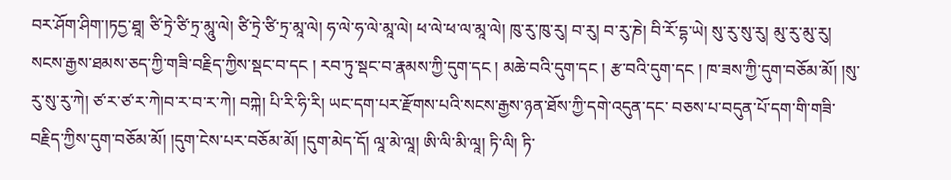བར་ཤོག་ཤིག་།ཏདྱ་ཐཱ། ཙི་ཏྲེ་ཙི་ཏྲ་མཱུ་ལེ། ཙི་ཏྲེ་ཙི་ཏྲ་མཱ་ལེ། ཧ་ལེ་ཧ་ལེ་མཱ་ལེ། ཕ་ལེ་ཕ་ལ་མཱ་ལེ། ཁུ་རུ་ཁུ་རུ། བ་རུ། བ་རུ་ཎེ། བི་རོ་དྷ་ཡེ། སུ་རུ་སུ་རུ། མུ་རུ་མུ་རུ། སངས་རྒྱས་ཐམས་ཅད་ཀྱི་གཟི་བརྗིད་ཀྱིས་སྡང་བ་དང ། རབ་ཏུ་སྡང་བ་རྣམས་ཀྱི་དུག་དང ། མཆེ་བའི་དུག་དང ། རྩ་བའི་དུག་དང ། ཁ་ཟས་ཀྱི་དུག་བཅོམ་མོ། །སུ་རུ་སུ་རུ་ཀེ། ཙ་ར་ཙ་ར་ཀེ།བ་ར་བ་ར་ཀེ། བཀྐེ། པི་རི་ཧི་རི། ཡང་དག་པར་རྫོགས་པའི་སངས་རྒྱས་ཉན་ཐོས་ཀྱི་དགེ་འདུན་དང་ བཅས་པ་བདུན་པོ་དག་གི་གཟི་བརྗིད་ཀྱིས་དུག་བཅོམ་མོ། །དུག་ངེས་པར་བཅོམ་མོ། །དུག་མེད་དོ། ལཱ་མེ་ལཱ། ཨི་ལི་མི་ལཱ། ཏི་ལི། ཏི་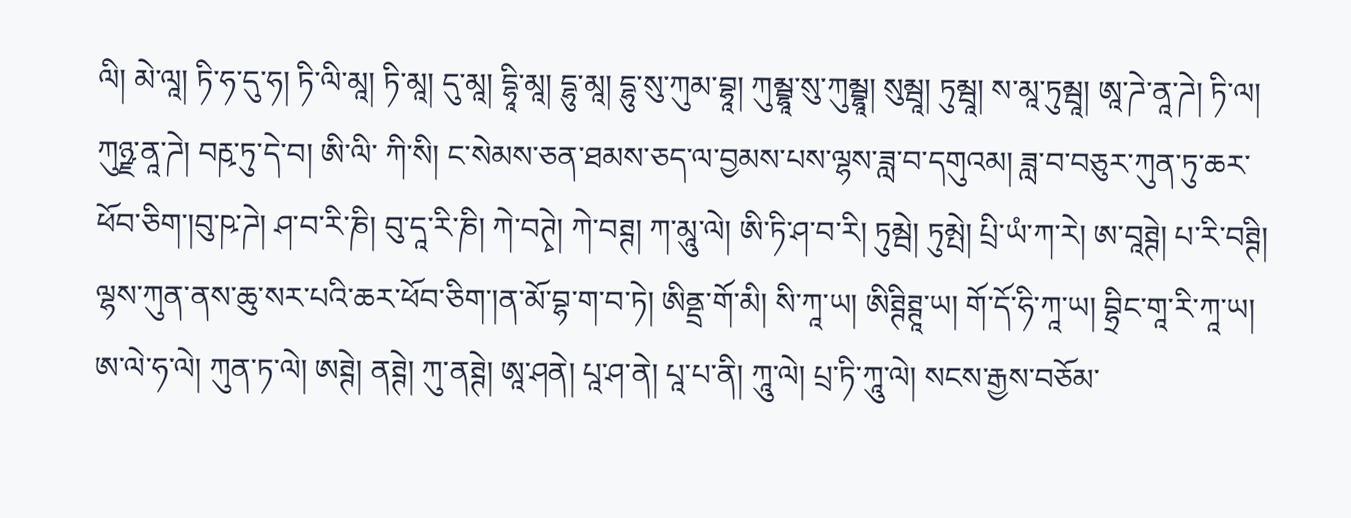ལི། མེ་ལཱ། ཏི་ཧ་དུ་ཧ། ཏི་ལི་མཱ། ཏི་མཱ། དུ་མཱ། དྷཱི་མཱ། དྷུ་མཱ། དྷུ་སུ་ཀུམ་བྷཱ། ཀུམྦྷཱ་སུ་ཀུམྦྷཱ། སུམྦཱ། ཏུམྦཱ། ས་མཱ་ཏུམྦཱ། ཨཱ་ཌེ་ནཱ་ཌེ། ཏི་ལ། ཀུཉྫ་ནཱ་ཌེ། བརྵ་ཏུ་དེ་བ། ཨི་ལི་ ཀི་སི། ང་སེམས་ཅན་ཐམས་ཅད་ལ་བྱམས་པས་ལྷས་ཟླ་བ་དགུའམ། ཟླ་བ་བཅུར་ཀུན་ཏུ་ཆར་ཕོབ་ཅིག་།བུ་ཥ་ཌེ། ཤ་བ་རི་ཎི། བུ་དཱ་རི་ཎི། ཀེ་བཊྭེ། ཀེ་བཊྚ། ཀ་མཱུ་ལེ། ཨི་ཏི་ཤ་བ་རི། ཏུམྦེ། ཏུམྤེ། པྲི་ཡཾ་ཀ་རེ། ཨ་བཱཊྚེ། པ་རི་བཊྚི། ལྷས་ཀུན་ནས་ཆུ་སར་པའི་ཆར་ཕོབ་ཅིག་།ན་མོ་བྷ་ག་བ་ཏེ། ཨིནྡྲ་གོ་མི། སི་ཀཱ་ཡ། ཨིཊྚིཊྚཱ་ཡ། གོ་དོ་ཧི་ཀཱ་ཡ། བྷྲིང་གཱ་རི་ཀཱ་ཡ། ཨ་ལེ་ཧ་ལེ། ཀུན་ཏ་ལེ། ཨཊྚེ། ནཊྚེ། ཀུ་ནཊྚེ། ཨཱ་ཤནེ། པཱ་ཤ་ནེ། པཱ་པ་ནི། ཀཱུ་ལེ། པྲ་ཏི་ཀཱུ་ལེ། སངས་རྒྱས་བཅོམ་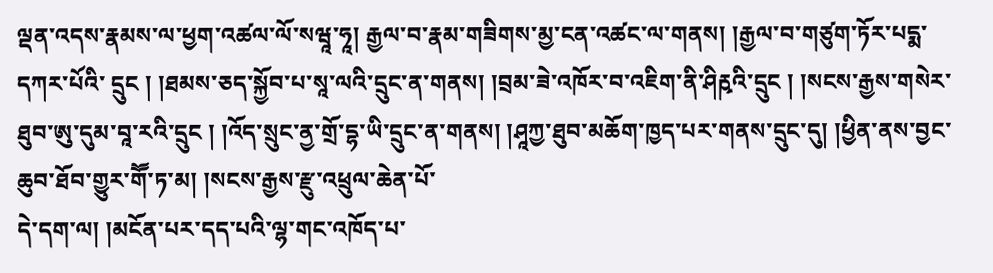ལྡན་འདས་རྣམས་ལ་ཕྱག་འཚལ་ལོ་སཝཱ་ཧཱ། རྒྱལ་བ་རྣམ་གཟིགས་མྱ་ངན་འཚང་ལ་གནས། །རྒྱལ་བ་གཙུག་ཏོར་པདྨ་དཀར་པོའི་ དྲུང ། །ཐམས་ཅད་སྐྱོབ་པ་སཱ་ལའི་དྲུང་ན་གནས། །བྲམ་ཟེ་འཁོར་བ་འཇིག་ནི་ཤིརྵའི་དྲུང ། །སངས་རྒྱས་གསེར་ཐུབ་ཨུ་དུམ་བཱ་རའི་དྲུང ། །འོད་སྲུང་ནྱ་གྲོ་དྷ་ཡི་དྲུང་ན་གནས། །ཤཱཀྱ་ཐུབ་མཆོག་ཁྱད་པར་གནས་དྲུང་དུ། །ཕྱིན་ནས་བྱང་ཆུབ་ཐོབ་གྱུར་གཽ་ཏ་མ། །སངས་རྒྱས་རྫུ་འཕྲུལ་ཆེན་པོ་
དེ་དག་ལ། །མངོན་པར་དད་པའི་ལྷ་གང་འཁོད་པ་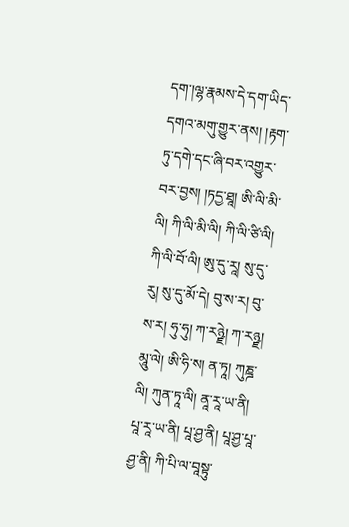དག་།ལྷ་རྣམས་དེ་དག་ཡིད་དགའ་མགུ་གྱུར་ནས། །རྟག་ཏུ་དགེ་དང་ཞི་བར་འགྱུར་བར་བྱས། །ཏདྱ་ཐཱ། ཨི་ལི་མི་ལི། ཀི་ལི་མི་ལི། ཀི་ལི་ཙི་ལི། ཀི་ལི་བོ་ལི། ཨུ་དུ་རཱ། སུ་དུ་རུ། སུ་དུ་མོ་དེ། བུ་ས་ར། བུ་ས་ར། ཧུ་ཧུ། ཀ་རཉྫེ། ཀ་རཉྫ། མཱུ་ལེ། ཨི་ཧི་ས། ན་ཏཱ། ཀུཎྜ་ལི། ཀུན་ཏཱ་ལི། ནཱ་རཱ་ཡ་ནི། པཱ་རཱ་ཡ་ནི། པཱ་ཤྱ་ནི། པཱ་ཤྱ་པཱ་ཤྱ་ནི། ཀི་པི་ལ་བཱསྟུ་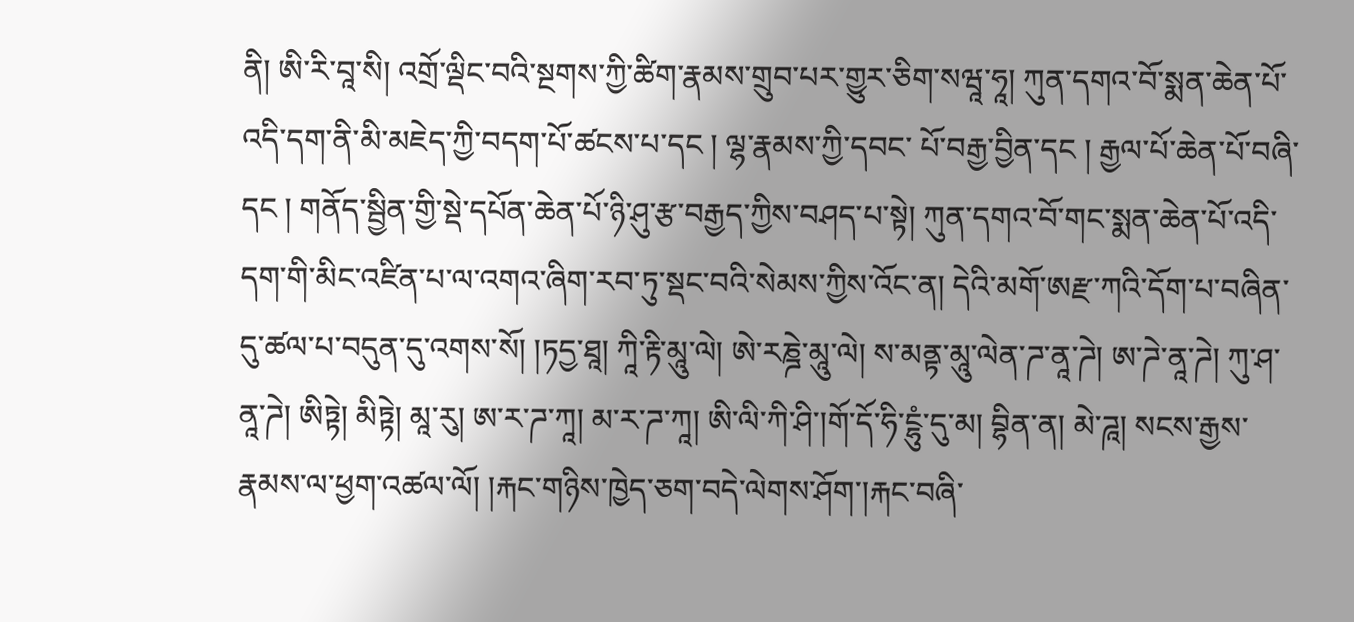ནི། ཨི་རི་བཱ་སི། འགྲོ་ལྡིང་བའི་སྔགས་ཀྱི་ཚིག་རྣམས་གྲུབ་པར་གྱུར་ཅིག་སཝཱ་ཧཱ། ཀུན་དགའ་བོ་སྨན་ཆེན་པོ་འདི་དག་ནི་མི་མཇེད་ཀྱི་བདག་པོ་ཚངས་པ་དང ། ལྷ་རྣམས་ཀྱི་དབང་ པོ་བརྒྱ་བྱིན་དང ། རྒྱལ་པོ་ཆེན་པོ་བཞི་དང ། གནོད་སྦྱིན་གྱི་སྡེ་དཔོན་ཆེན་པོ་ཉི་ཤུ་རྩ་བརྒྱད་ཀྱིས་བཤད་པ་སྟེ། ཀུན་དགའ་བོ་གང་སྨན་ཆེན་པོ་འདི་དག་གི་མིང་འཛིན་པ་ལ་འགའ་ཞིག་རབ་ཏུ་སྡང་བའི་སེམས་ཀྱིས་འོང་ན། དེའི་མགོ་ཨརྫ་ཀའི་དོག་པ་བཞིན་དུ་ཚལ་པ་བདུན་དུ་འགས་སོ། །ཏདྱ་ཐཱ། ཀཱི་རྟི་མཱུ་ལེ། ཨེ་རཎྜེ་མཱུ་ལེ། ས་མནྟ་མཱུ་ལེན་ཌ་ནཱ་ཌེ། ཨ་ཌེ་ནཱ་ཌེ། ཀུ་ཤ་ནཱ་ཌེ། ཨིཏྟེ། མིཏྟེ། མཱ་རུ། ཨ་ར་ཌ་ཀཱ། མ་ར་ཌ་ཀཱ། ཨི་ལི་ཀི་ཤི་།གོ་དོ་ཧི་ངྷུཾ་དུ་མ། བྷིན་ན། མེ་ཌཱ། སངས་རྒྱས་རྣམས་ལ་ཕྱག་འཚལ་ལོ། །རྐང་གཉིས་ཁྱེད་ཅག་བདེ་ལེགས་ཤོག་།རྐང་བཞི་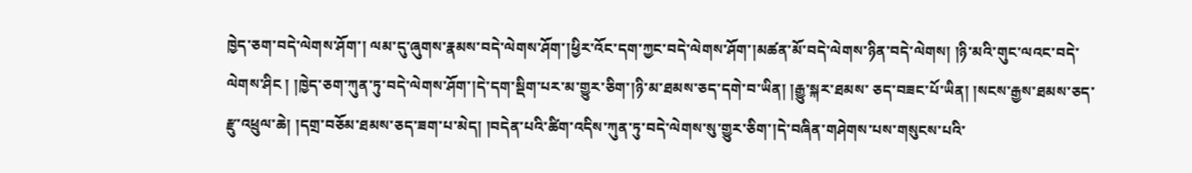ཁྱེད་ཅག་བདེ་ལེགས་ཤོག་། ལམ་དུ་ཞུགས་རྣམས་བདེ་ལེགས་ཤོག་།ཕྱིར་འོང་དག་ཀྱང་བདེ་ལེགས་ཤོག་།མཚན་མོ་བདེ་ལེགས་ཉིན་བདེ་ལེགས། །ཉི་མའི་གུང་ལའང་བདེ་ལེགས་ཤིང ། །ཁྱེད་ཅག་ཀུན་ཏུ་བདེ་ལེགས་ཤོག་།དེ་དག་སྡིག་པར་མ་གྱུར་ཅིག་།ཉི་མ་ཐམས་ཅད་དགེ་བ་ཡིན། །རྒྱུ་སྐར་ཐམས་ ཅད་བཟང་པོ་ཡིན། །སངས་རྒྱས་ཐམས་ཅད་རྫུ་འཕྲུལ་ཆེ། །དགྲ་བཅོམ་ཐམས་ཅད་ཟག་པ་མེད། །བདེན་པའི་ཚིག་འདིས་ཀུན་ཏུ་བདེ་ལེགས་སུ་གྱུར་ཅིག་།དེ་བཞིན་གཤེགས་པས་གསུངས་པའི་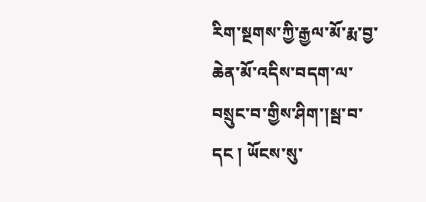རིག་སྔགས་ཀྱི་རྒྱལ་མོ་རྨ་བྱ་ཆེན་མོ་འདིས་བདག་ལ་བསྲུང་བ་གྱིས་ཤིག་།སྦ་བ་དང ། ཡོངས་སུ་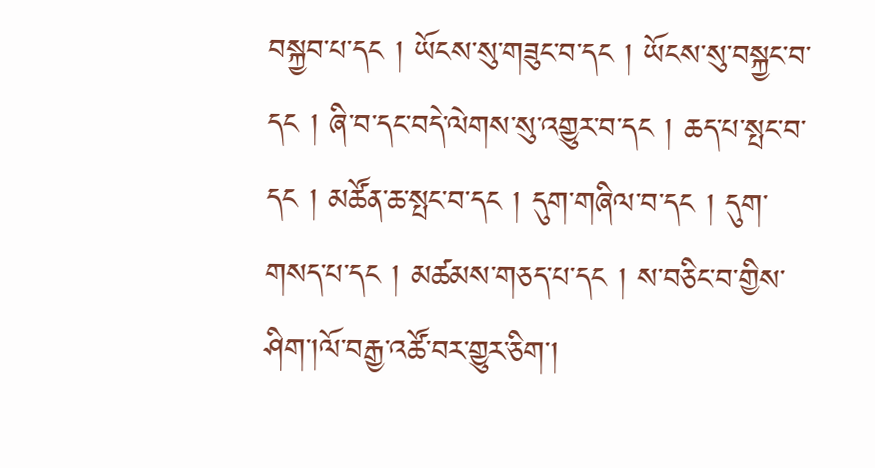བསྐྱབ་པ་དང ། ཡོངས་སུ་གཟུང་བ་དང ། ཡོངས་སུ་བསྐྱང་བ་དང ། ཞི་བ་དང་བདེ་ལེགས་སུ་འགྱུར་བ་དང ། ཆད་པ་སྤང་བ་དང ། མཚོན་ཆ་སྤང་བ་དང ། དུག་གཞིལ་བ་དང ། དུག་གསད་པ་དང ། མཚམས་གཅད་པ་དང ། ས་བཅིང་བ་གྱིས་ཤིག་།ལོ་བརྒྱ་འཚོ་བར་གྱུར་ཅིག་།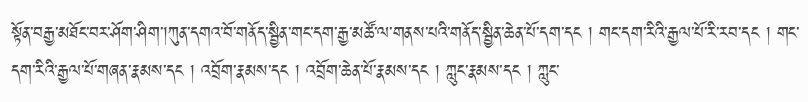སྟོན་བརྒྱ་མཐོང་བར་ཤོག་ཤིག་།ཀུན་དགའ་བོ་གནོད་སྦྱིན་གང་དག་རྒྱ་མཚོ་ལ་གནས་པའི་གནོད་སྦྱིན་ཆེན་པོ་དག་དང ། གང་དག་རིའི་རྒྱལ་པོ་རི་རབ་དང ། གང་དག་རིའི་རྒྱལ་པོ་གཞན་རྣམས་དང ། འབྲོག་རྣམས་དང ། འབྲོག་ཆེན་པོ་རྣམས་དང ། ཀླུང་རྣམས་དང ། ཀླུང་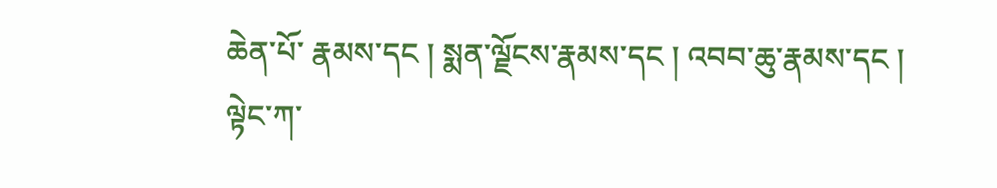ཆེན་པོ་ རྣམས་དང ། སྨན་ལྗོངས་རྣམས་དང ། འབབ་ཆུ་རྣམས་དང ། ལྟེང་ཀ་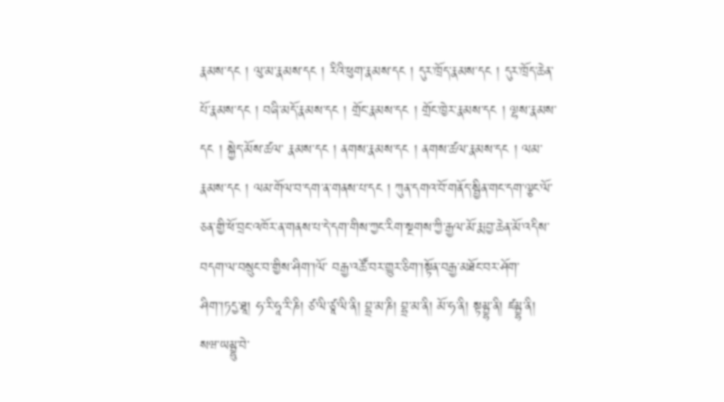རྣམས་དང ། ལུ་མ་རྣམས་དང ། རིའི་ཕུག་རྣམས་དང ། དུར་ཁྲོད་རྣམས་དང ། དུར་ཁྲོད་ཆེན་པོ་རྣམས་དང ། བཞི་མདོ་རྣམས་དང ། གྲོང་རྣམས་དང ། གྲོང་ཁྱེར་རྣམས་དང ། ལྷས་རྣམས་དང ། སྐྱེད་མོས་ཚལ་ རྣམས་དང ། ནགས་རྣམས་དང ། ནགས་ཚལ་རྣམས་དང ། ལམ་རྣམས་དང ། ལམ་གོལ་བ་དག་ན་གནས་པ་དང ། ཀུན་དགའ་བོ་གནོད་སྦྱིན་གང་དག་ལྕང་ལོ་ཅན་གྱི་ཕོ་བྲང་འཁོར་ན་གནས་པ་དེ་དག་གིས་ཀྱང་རིག་སྔགས་ཀྱི་རྒྱལ་མོ་རྨ་བྱ་ཆེན་མོ་འདིས་བདག་ལ་བསྲུང་བ་གྱིས་ཤིག་།ལོ་ བརྒྱ་འཚོ་བར་གྱུར་ཅིག་།སྟོན་བརྒྱ་མཐོང་བར་ཤོག་ཤིག་།ཏདྱ་ཐཱ། ཧ་རི་ཧཱ་རི་ཎི། ཙ་ལི་ཙཱ་ལི་ནི། བྷྲ་མ་ཎི། བྷྲ་མ་ནི། མོ་ཧ་ནི། སྟམྦྷ་ནི། ཛམྦྷ་ནི། སཝ་ཡམྦྷུ་བེ་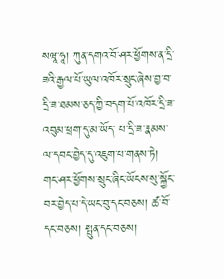སཝཱ་ཧཱ། ཀུན་དགའ་བོ་ཤར་ཕྱོགས་ན་དྲི་ཟའི་རྒྱལ་པོ་ཡུལ་འཁོར་སྲུང་ཞེས་བྱ་བ་དྲི་ཟ་ཐམས་ཅད་ཀྱི་བདག་པོ་འཁོར་དྲི་ཟ་འབུམ་ཕྲག་དུ་མ་ཡོད་ པ་དྲི་ཟ་རྣམས་ལ་དབང་བྱེད་དུ་འཇུག་པ་གནས་ཏེ། གང་ཤར་ཕྱོགས་སྲུང་ཞིང་ཡོངས་སུ་སྐྱོང་བར་བྱེད་པ་དེ་ཡང་བུ་དང་བཅས། ཚ་བོ་དང་བཅས། སྤུན་དང་བཅས།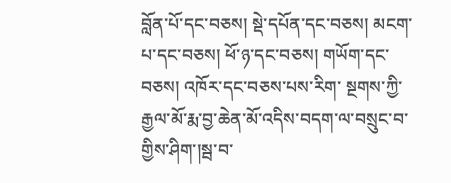བློན་པོ་དང་བཅས། སྡེ་དཔོན་དང་བཅས། མངག་པ་དང་བཅས། ཕོ་ཉ་དང་བཅས། གཡོག་དང་བཅས། འཁོར་དང་བཅས་པས་རིག་ སྔགས་ཀྱི་རྒྱལ་མོ་རྨ་བྱ་ཆེན་མོ་འདིས་བདག་ལ་བསྲུང་བ་གྱིས་ཤིག་།སྦ་བ་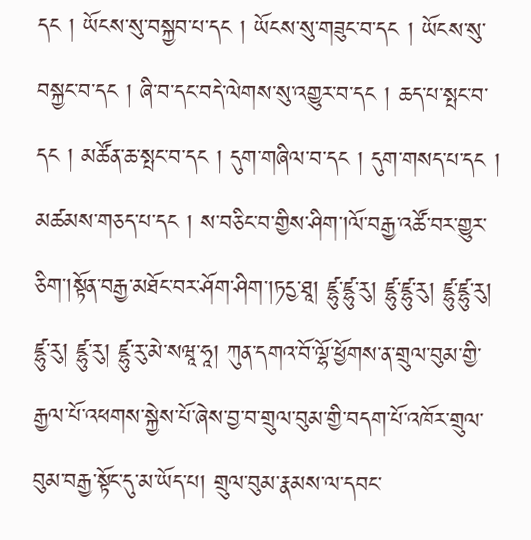དང ། ཡོངས་སུ་བསྐྱབ་པ་དང ། ཡོངས་སུ་གཟུང་བ་དང ། ཡོངས་སུ་བསྐྱང་བ་དང ། ཞི་བ་དང་བདེ་ལེགས་སུ་འགྱུར་བ་དང ། ཆད་པ་སྤང་བ་དང ། མཚོན་ཆ་སྤང་བ་དང ། དུག་གཞིལ་བ་དང ། དུག་གསད་པ་དང ། མཚམས་གཅད་པ་དང ། ས་བཅིང་བ་གྱིས་ཤིག་།ལོ་བརྒྱ་འཚོ་བར་གྱུར་ཅིག་།སྟོན་བརྒྱ་མཐོང་བར་ཤོག་ཤིག་།ཏདྱ་ཐཱ། ཛྷུ་ཛྷུ་རུ། ཛྷུ་ཛྷུ་རུ། ཛྷུ་ཛྷུ་རུ། ཛྷུ་རུ། ཛྷུ་རུ། ཛྷུ་རུ་མེ་སཝཱ་ཧཱ། ཀུན་དགའ་བོ་ལྷོ་ཕྱོགས་ན་གྲུལ་བུམ་གྱི་རྒྱལ་པོ་འཕགས་སྐྱེས་པོ་ཞེས་བྱ་བ་གྲུལ་བུམ་གྱི་བདག་པོ་འཁོར་གྲུལ་
བུམ་བརྒྱ་སྟོང་དུ་མ་ཡོད་པ། གྲུལ་བུམ་རྣམས་ལ་དབང་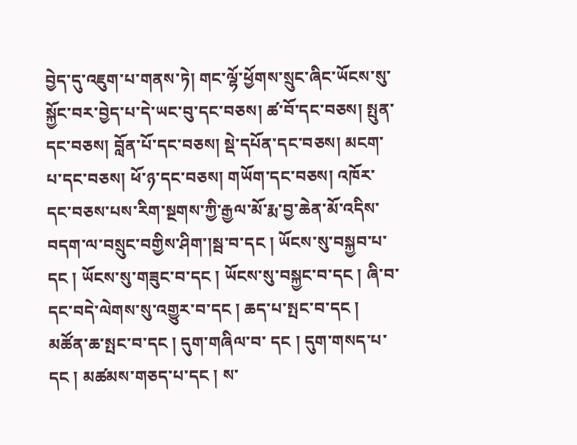བྱེད་དུ་འཇུག་པ་གནས་ཏེ། གང་ལྷོ་ཕྱོགས་སྲུང་ཞིང་ཡོངས་སུ་སྐྱོང་བར་བྱེད་པ་དེ་ཡང་བུ་དང་བཅས། ཚ་བོ་དང་བཅས། སྤུན་དང་བཅས། བློན་པོ་དང་བཅས། སྡེ་དཔོན་དང་བཅས། མངག་པ་དང་བཅས། ཕོ་ཉ་དང་བཅས། གཡོག་དང་བཅས། འཁོར་དང་བཅས་པས་རིག་སྔགས་ཀྱི་རྒྱལ་མོ་རྨ་བྱ་ཆེན་མོ་འདིས་བདག་ལ་བསྲུང་བགྱིས་ཤིག་།སྦ་བ་དང ། ཡོངས་སུ་བསྐྱབ་པ་དང ། ཡོངས་སུ་གཟུང་བ་དང ། ཡོངས་སུ་བསྐྱང་བ་དང ། ཞི་བ་དང་བདེ་ལེགས་སུ་འགྱུར་བ་དང ། ཆད་པ་སྤང་བ་དང ། མཚོན་ཆ་སྤང་བ་དང ། དུག་གཞིལ་བ་ དང ། དུག་གསད་པ་དང ། མཚམས་གཅད་པ་དང ། ས་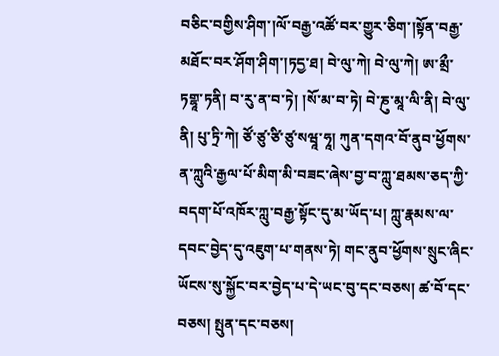བཅིང་བགྱིས་ཤིག་།ལོ་བརྒྱ་འཚོ་བར་གྱུར་ཅིག་།སྟོན་བརྒྱ་མཐོང་བར་ཤོག་ཤིག་།ཏདྱ་ཐ། བེ་ལུ་ཀེ། བེ་ལུ་ཀེ། ཨ་མྲྀ་ཏགྷཱ་ཏནི། བ་རུ་ན་བ་ཏེ། །སོ་མ་བ་ཏེ། བེ་ཎུ་མཱ་ལི་ནི། བེ་ལུ་ནི། པུ་ཏྲི་ཀེ། ཙོ་ཙུ་ཙི་ཙུ་སཝཱ་ཧཱ། ཀུན་དགའ་བོ་ནུབ་ཕྱོགས་ ན་ཀླུའི་རྒྱལ་པོ་མིག་མི་བཟང་ཞེས་བྱ་བ་ཀླུ་ཐམས་ཅད་ཀྱི་བདག་པོ་འཁོར་ཀླུ་བརྒྱ་སྟོང་དུ་མ་ཡོད་པ། ཀླུ་རྣམས་ལ་དབང་བྱེད་དུ་འཇུག་པ་གནས་ཏེ། གང་ནུབ་ཕྱོགས་སྲུང་ཞིང་ཡོངས་སུ་སྐྱོང་བར་བྱེད་པ་དེ་ཡང་བུ་དང་བཅས། ཚ་བོ་དང་བཅས། སྤུན་དང་བཅས།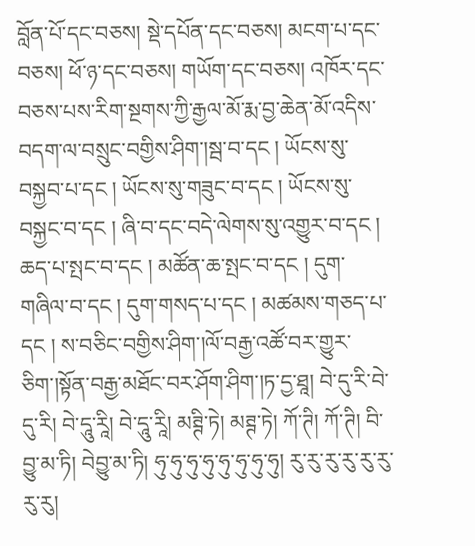བློན་པོ་དང་བཅས། སྡེ་དཔོན་དང་བཅས། མངག་པ་དང་བཅས། ཕོ་ཉ་དང་བཅས། གཡོག་དང་བཅས། འཁོར་དང་བཅས་པས་རིག་སྔགས་ཀྱི་རྒྱལ་མོ་རྨ་བྱ་ཆེན་མོ་འདིས་བདག་ལ་བསྲུང་བགྱིས་ཤིག་།སྦ་བ་དང ། ཡོངས་སུ་བསྐྱབ་པ་དང ། ཡོངས་སུ་གཟུང་བ་དང ། ཡོངས་སུ་བསྐྱང་བ་དང ། ཞི་བ་དང་བདེ་ལེགས་སུ་འགྱུར་བ་དང ། ཆད་པ་སྤང་བ་དང ། མཚོན་ཆ་སྤང་བ་དང ། དུག་གཞིལ་བ་དང ། དུག་གསད་པ་དང ། མཚམས་གཅད་པ་དང ། ས་བཅིང་བགྱིས་ཤིག་།ལོ་བརྒྱ་འཚོ་བར་གྱུར་ཅིག་།སྟོན་བརྒྱ་མཐོང་བར་ཤོག་ཤིག་།ཏ་དྱ་ཐཱ། བེ་དུ་རི་བེ་དུ་རི། བེ་དཱུ་རཱི། བེ་དཱུ་རཱི། མཊྚི་ཏེ། མཊྚ་ཏེ། ཀོ་ཊི། ཀོ་ཊི། བི་བྱུ་མ་ཏི། བེབྱུ་མ་ཏི། ཧུ་ཧུ་ཧུ་ཧུ་ཧུ་ཧུ་ཧུ་ཧུ། རུ་རུ་རུ་རུ་རུ་རུ་རུ་རུ།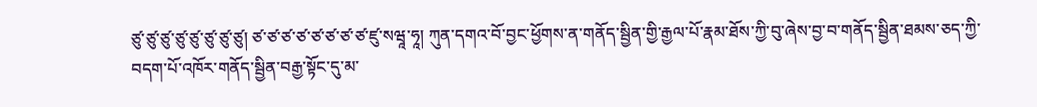ཙུ་ཙུ་ཙུ་ཙུ་ཙུ་ཙུ་ཙུ་ཙུ། ཙ་ཙ་ཙ་ཙ་ཙ་ཙ་ཙ་ཙ་ཛུ་སཝཱ་ཧཱ། ཀུན་དགའ་བོ་བྱང་ཕྱོགས་ན་གནོད་སྦྱིན་གྱི་རྒྱལ་པོ་རྣམ་ཐོས་ཀྱི་བུ་ཞེས་བྱ་བ་གནོད་སྦྱིན་ཐམས་ཅད་ཀྱི་བདག་པོ་འཁོར་གནོད་སྦྱིན་བརྒྱ་སྟོང་དུ་མ་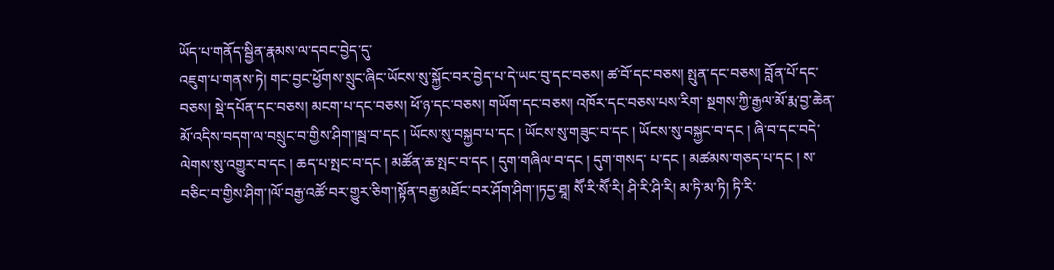ཡོད་པ་གནོད་སྦྱིན་རྣམས་ལ་དབང་བྱེད་དུ་
འཇུག་པ་གནས་ཏེ། གང་བྱང་ཕྱོགས་སྲུང་ཞིང་ཡོངས་སུ་སྐྱོང་བར་བྱེད་པ་དེ་ཡང་བུ་དང་བཅས། ཚ་བོ་དང་བཅས། སྤུན་དང་བཅས། བློན་པོ་དང་བཅས། སྡེ་དཔོན་དང་བཅས། མངག་པ་དང་བཅས། ཕོ་ཉ་དང་བཅས། གཡོག་དང་བཅས། འཁོར་དང་བཅས་པས་རིག་ སྔགས་ཀྱི་རྒྱལ་མོ་རྨ་བྱ་ཆེན་མོ་འདིས་བདག་ལ་བསྲུང་བ་གྱིས་ཤིག་།སྦ་བ་དང ། ཡོངས་སུ་བསྐྱབ་པ་དང ། ཡོངས་སུ་གཟུང་བ་དང ། ཡོངས་སུ་བསྐྱང་བ་དང ། ཞི་བ་དང་བདེ་ལེགས་སུ་འགྱུར་བ་དང ། ཆད་པ་སྤང་བ་དང ། མཚོན་ཆ་སྤང་བ་དང ། དུག་གཞིལ་བ་དང ། དུག་གསད་ པ་དང ། མཚམས་གཅད་པ་དང ། ས་བཅིང་བ་གྱིས་ཤིག་།ལོ་བརྒྱ་འཚོ་བར་གྱུར་ཅིག་།སྟོན་བརྒྱ་མཐོང་བར་ཤོག་ཤིག་།ཏདྱ་ཐཱ། སཽ་རི་སཽ་རི། ཤི་རི་ཤི་རི། མ་ཏི་མ་ཏི། ཏི་རི་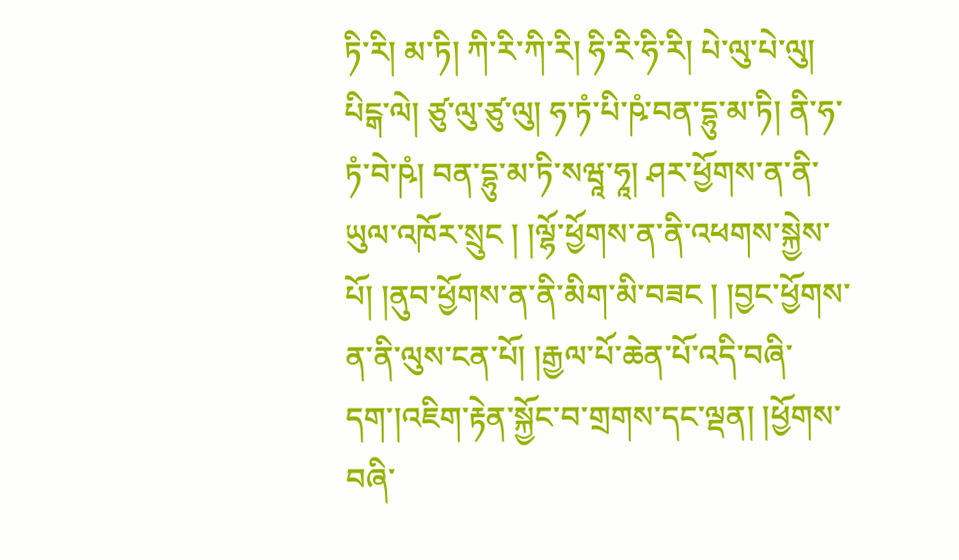ཏི་རི། མ་ཏི། ཀི་རི་ཀི་རི། ཧི་རི་ཧི་རི། པེ་ལུ་པེ་ལུ། པིངྒ་ལེ། ཙུ་ལུ་ཙུ་ལུ། ཧ་ཏཾ་པི་ཥཾ་བན་དྷུ་མ་ཏི། ནི་ཧ་ ཏཾ་བེ་ཥཾ། བན་དྷུ་མ་ཏི་སཝཱ་ཧཱ། ཤར་ཕྱོགས་ན་ནི་ཡུལ་འཁོར་སྲུང ། །ལྷོ་ཕྱོགས་ན་ནི་འཕགས་སྐྱེས་པོ། །ནུབ་ཕྱོགས་ན་ནི་མིག་མི་བཟང ། །བྱང་ཕྱོགས་ན་ནི་ལུས་ངན་པོ། །རྒྱལ་པོ་ཆེན་པོ་འདི་བཞི་དག་།འཇིག་རྟེན་སྐྱོང་བ་གྲགས་དང་ལྡན། །ཕྱོགས་བཞི་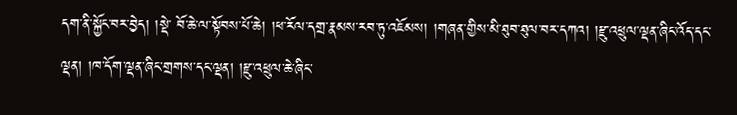དག་ནི་སྐྱོང་བར་བྱེད། །སྡེ་ བོ་ཆེ་ལ་སྟོབས་པོ་ཆེ། །ཕ་རོལ་དགྲ་རྣམས་རབ་ཏུ་འཇོམས། །གཞན་གྱིས་མི་ཐུབ་ཐུལ་བར་དཀའ། །རྫུ་འཕྲུལ་ལྡན་ཞིང་འོད་དང་ལྡན། །ཁ་དོག་ལྡན་ཞིང་གྲགས་དང་ལྡན། །རྫུ་འཕྲུལ་ཆེ་ཞིང་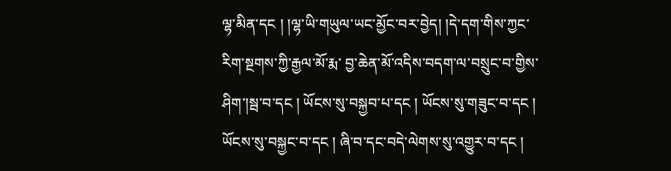ལྷ་མིན་དང ། །ལྷ་ཡི་གཡུལ་ཡང་མྱོང་བར་བྱེད། །དེ་དག་གིས་ཀྱང་རིག་སྔགས་ཀྱི་རྒྱལ་མོ་རྨ་ བྱ་ཆེན་མོ་འདིས་བདག་ལ་བསྲུང་བ་གྱིས་ཤིག་།སྦ་བ་དང ། ཡོངས་སུ་བསྐྱབ་པ་དང ། ཡོངས་སུ་གཟུང་བ་དང ། ཡོངས་སུ་བསྐྱང་བ་དང ། ཞི་བ་དང་བདེ་ལེགས་སུ་འགྱུར་བ་དང །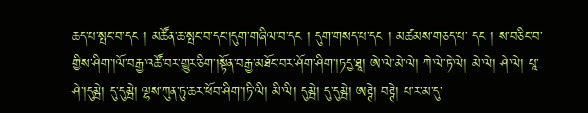ཆད་པ་སྤང་བ་དང ། མཚོན་ཆ་སྤང་བ་དང་།དུག་གཞིལ་བ་དང ། དུག་གསད་པ་དང ། མཚམས་གཅད་པ་ དང ། ས་བཅིང་བ་གྱིས་ཤིག་།ལོ་བརྒྱ་འཚོ་བར་གྱུར་ཅིག་།སྟོན་བརྒྱ་མཐོང་བར་ཤོག་ཤིག་།ཏདྱ་ཐཱ། ཨེ་ལེ་མེ་ལེ། ཀེ་ལེ་ཏེ་ལེ། མེ་ལེ། ཤེ་ལེ། པཱ་ཤེ་།དུམྦེ། དུ་དུམྦེ། ལྷས་ཀུན་ཏུ་ཆར་ཕོབ་ཤིག་།ཏི་ལི། མི་ལི། དུམྦེ། དུ་དུམྦེ། ཨཊྚེ། བཊྚེ། པ་ར་མ་དུ་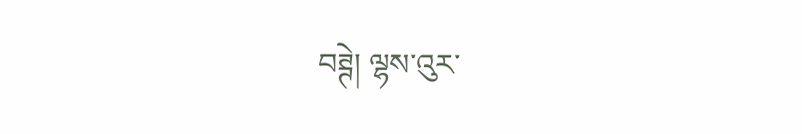བཊྚེ། ལྷས་འུར་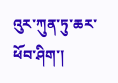འུར་ཀུན་ཏུ་ཆར་ཕོབ་ཤིག་།